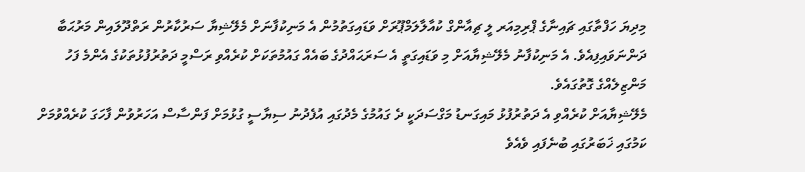މިދިޔަ ހަފްތާގައި ޗައިނާގެ ޕްރިމިއަރ ލީ ޗިއާންގް ކުއާލާލަމްޕޫރަށް ވަޑައިގަތުމުން އެ މަނިކުފާނަށް މެލޭޝިޔާ ސަރުކާރުން ރަތްދޫލައިން މަރުޙަބާ ދަންނަވައިފިއެވެ. އެ މަނިކުފާނު މެލޭޝިޔާއަށް މި ވަޑައިގަތީ އެ ސަރަޙައްދުގެ ބައެއް ގައުމުތަކަށް ކުރެއްވި ރަސްމީ ދަތުރުފުޅުތަކުގެ އެންމެ ފަހު މަންޒިލެއްގެ ގޮތުގައެވެ.
މެލޭޝިޔާއަށް ކުރެއްވި އެ ދަތުރުފުޅު މައިގަނޑު މަގްސަދަކީ ދެ ގައުމުގެ މެދުގައި އުފެދުނު ސިޔާސީ ގުޅުމަށް ފަންސާސް އަހަރުވުން ފާހަގަ ކުރެއްވުމަށް ކަމުގައި ޚަބަރުގައި ބުނެފައި ވެއެވެ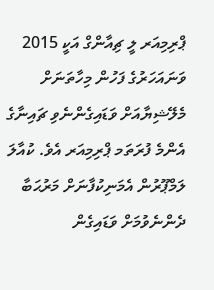ޕްރިމިއަރ ލީ ޗިއާންގް އަކީ 2015 ވަނައަހަރުގެ ފަހުން މިހާތަނަށް މެލޭޝިޔާއަށް ވަޑައިގެންނެވި ޗައިނާގެ އެންމެ ފުރަތަމ ޕްރިމިއަރ އެވެ. ކުއާލަ ލަމްޕޫރުން އެމަނިކުފާނަށް މަރުޙަބާ ދެންނެވުމަށް ވަޑައިގެން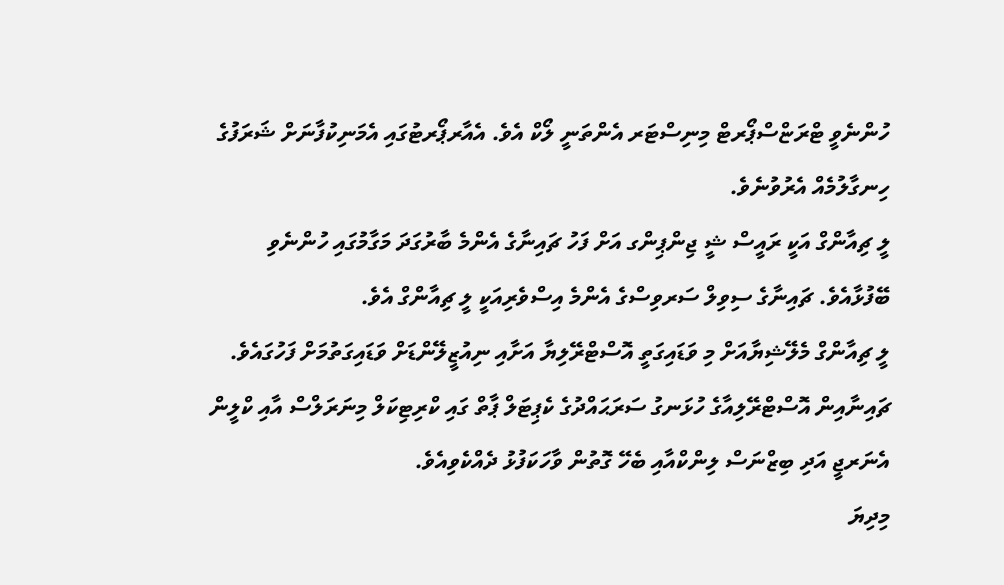ހުންނެވީ ޓްރަޏްސްޕޯރޓް މިނިސްޓަރ އެންތަނީ ލޯކް އެވެ. އެއާރޕޯރޓުގައި އެމަނިކުފާނަށް ޝަރަފުގެ ހިނގާލުމެއް އެރުވުނެވެ.
ލީ ޗިއާންގް އަކީ ރައީސް ޝީ ޖިންޕިންގ އަށް ފަހު ޗައިނާގެ އެންމެ ބާރުގަދަ މަގާމުގައި ހުންނެވި ބޭފުޅާއެވެ. ޗައިނާގެ ސިވިލް ސަރވިސްގެ އެންމެ އިސްވެރިއަކީ ލީ ޗިއާންގް އެވެ.
ލީ ޗިއާންގް މެލޭޝިޔާއަށް މި ވަޑައިގަތީ އޮސްޓްރޭލިޔާ އަށާއި ނިއުޒީލޭންޑަށް ވަޑައިގަތުމަށް ފަހުގައެވެ. ޗައިނާއިން އޮސްޓްރޭލިއާގެ ހުޅަނގު ސަރަޙައްދުގެ ކެޕިޓަލް ޕާތް ގައި ކްރިޓިކަލް މިނަރަލްސް އާއި ކްލީން އެނަރޖީ އަދި ބިޒްނަސް ލިންކްއާއި ބެހޭ ގޮތުން ވާހަކަފުޅު ދެއްކެވިއެވެ.
މިދިޔަ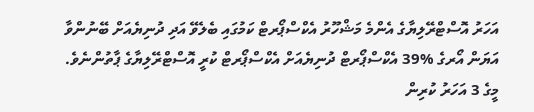އަހަރު އޮސްޓްރޭލިޔާގެ އެންމެ މަޝްހޫރު އެކްސްޕޯރޓް ކަމުގައި ބެލެވޭ އަދި ދުނިޔެއަށް ބޭނުންވާ އަޔަން އޯރގެ %39 އެކްސްޕޯރޓް ދުނިޔެއަށް އެކްސްޕޯރޓް ކުރީ އޮސްޓްރޭލިޔާގެ ޕާތުންނެވެ.
މީގެ 3 އަހަރު ކުރިން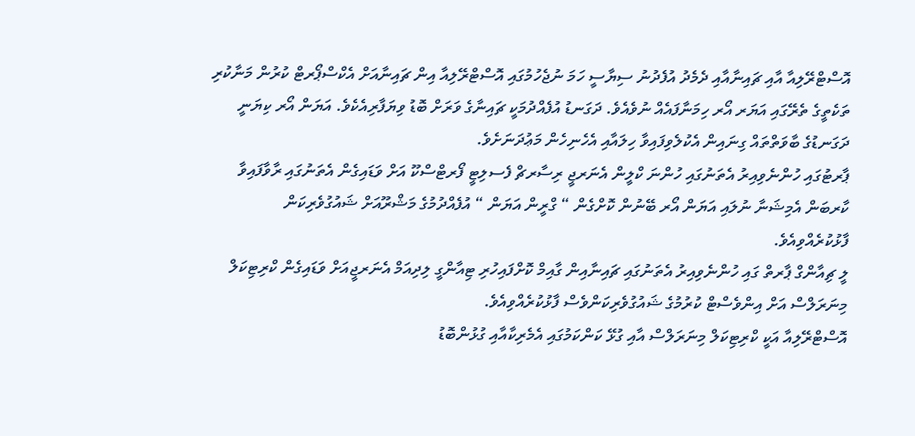އޮސްޓްރޭލިއާ އާއި ޗައިނާއާއި ދެމެދު އުފެދުނު ސިޔާސީ ހަމަ ނުޖެހުމުގައި އޮސްޓްރޭލިއާ އިން ޗައިނާއަށް އެކްސްޕޯރޓް ކުރުން މަނާކުރި ތަކެތީގެ ތެރޭގައި އަޔަރ އޯރ ހިމަނާފައެއް ނުވެއެވެ. ދަގަނޑު އުފެއްދުމަކީ ޗައިނާގެ ވަރަށް ބޮޑު ވިޔަފާރިއެކެވެ. އަޔަން އޯރ ކިޔަނީ ދަގަނޑުގެ ބާވަތްތައް ގިނައިން އެކުލެވިފައިވާ ހިލައާއި އެހެނިހެން މަޢުދަނަށެވެ.
ޕާރޓުގައި ހުންނެވިއިރު އެތަނުގައި ހުންނަ ކްލީން އެނަރޖީ ރިސާރޗް ފެސލިޓީ ފޯރޓްސްކޫ އަށް ވަޑައިގެން އެތަނުގައި ރާވާފައިވާ ކާރބަން އެމިޝަނާ ނުލައި އަޔަން އޯރ ބޭނުން ކޮށްގެން “ ގްރީން އަޔަން “ އުފެއްދުމުގެ މަޝްރޫއަށް ޝައުގުވެރިކަން ފާޅުކުރެއްވިއެވެ.
ލީ ޗިއާންގް ޕާރތް ގައި ހުންނެވިއިރު އެތަނުގައި ޗައިނާއިން ގާއިމް ކޮށްފައިހުރި ޓިއާންގީ ލިދިއަމް އެނަރޖީއަށް ވަޑައިގެން ކްރިޓިކަލް މިނަރަލްސް އަށް އިންވެސްޓް ކުރުމުގެ ޝައުގުވެރިކަންވެސް ފާޅުކުރެއްވިއެވެ.
އޮސްޓްރޭލިއާ އަކީ ކްރިޓިކަލް މިނަރަލްސް އާއި ގުޅޭ ކަންކަމުގައި އެމެރިކާއާއި ގުޅުންބޮޑު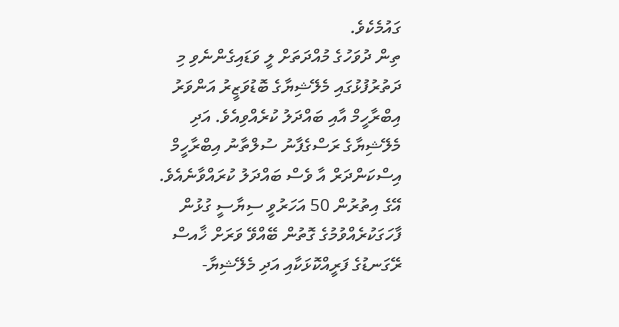ގައުމެކެވެ.
ތިން ދުވަހުގެ މުއްދަތަށް ލީ ވަޑައިގެންނެވި މި ދަތުރުފުޅުގައި މެލޭޝިޔާގެ ބޮޑުވަޒީރު އަންވަރު އިބްރާހީމް އާއި ބައްދަލު ކުރެއްވިއެވެ. އަދި މެލޭޝިޔާގެ ރަސްގެފާނު ސުލްތާނު އިބްރާހީމް އިސްކަންދަރް އާ ވެސް ބައްދަލު ކުރައްވާނެއެވެ.
އޭގެ އިތުރުން 50 އަހަރުވީ ސިޔާސީ ގުޅުން ފާހަގަކުރެއްވުމުގެ ގޮތުން ބޭއްވޭ ވަރަށް ޚާއސް ރޭގަނޑުގެ ފަރީއްކޮޅަކާއި އަދި މެލޭޝިޔާ-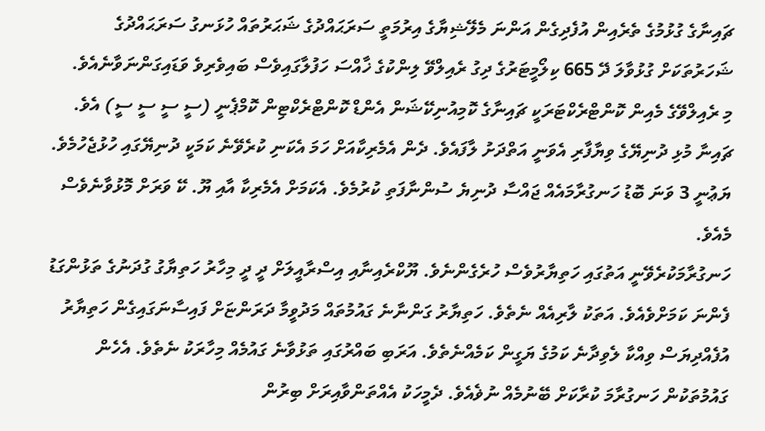ޗައިނާގެ ގުޅުމުގެ ތެރެއިން އުފެދިގެން އަންނަ މެލޭޝިޔާގެ އިރުމަތީ ސަރަޙައްދުގެ ޝަޙަރުތައް ހުޅަނގު ސަރަޙައްދުގެ ޝަހަރުތަކަށް ގުޅުވާލަ ދޭ 665 ކިލޯމީޓަރުގެ ދިގު ރެއިލްވޭ ލިންކުގެ ޚާއްސަ ހަފުލާގައިވެސް ބައިވެރިވެ ވަޑައިގަންނަވާނެއެވެ.
މި ރެއިލްވޭގެ މެއިން ކޮންޓްރެކްޓަރަކީ ޗައިނާގެ ކޮމިއުނިކޭޝަން އެންޑް ކޮންޓްރެކްޓިން ކޮމްޕެނީ (ސީ ސީ ސީ ސީ) އެވެ.
ޗައިނާ މުޅި ދުނިޔޭގެ ވިޔާފާރި އެވަނީ އަތްދަށު ލާފައެވެ. ދެން އެމެރިކާއަށް ހަމަ އެކަނި ކުރެވޭނެ ކަމަކީ ދުނިޔޭގައި ހުޅުޖެހުމެވެ. ޔަޢުނީ 3 ވަނަ ބޮޑު ހަނގުރާމައެއް ޖައްސާ ދުނިޔެ ސުންނާފަތި ކުރުމެވެ. އެކަމަށް އެމެރިކާ އާއި ޔޫ. ކޭ ވަރަށް މޮޅުވާނެވެސް މެއެވެ.
ހަނގުރާމަކުރެވޭނީ އަތުގައި ހަތިޔާރުވެސް ހުރެގެންނެވެ. ޔޫކްރެއިނާއި އިސްރާއީލަށް ދީ ދީ މިހާރު ހަތިޔާގު ގުދަނުގެ ތަޅުންގަޑު ފެންނަ ކަމަށްވެއެވެ. އަތަކު ލާރިއެއް ނެތެވެ. ހަތިޔާރު ގަންނާނެ ގައުމުތައް މަދުވީމާ ދަރަންޏަށް ފައިސާނަގައިގެން ހަތިޔާރު އުފެއްދިޔަސް ވިއްކާ ލެވިދާނެ ކަމުގެ ޔަގީން ކަމެއްނެތެވެ. އަރަބި ބައްރުގައި ތަޅުވާނެ ގައުމެއް މިހާރަކު ނެތެވެ. އެހެން ގައުމުތަކުން ހަނގުރާމަ ކުރާކަށް ބޭނުމެއް ނުޥެއެވެ. ދެމީހަކު އެއްތަންވާއިރަށް ބިރުން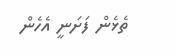ތެޅެން ފަށަނީ އެހެން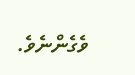ވެގެންނެވެ.